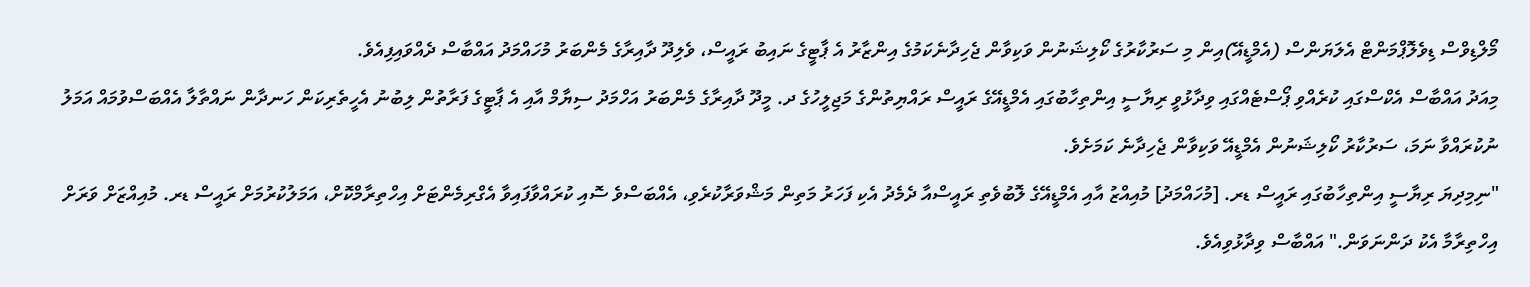މޯލްޑިވްސް ޑިވެލޮޕްމަންޓް އެލަޔަންސް (އެމްޑީއޭ)އިން މި ސަރުކާރުގެ ކޯލިޝަނުން ވަކިވާން ޖެހިދާނެކަމުގެ އިންޒާރު އެ ޕާޓީގެ ނައިބު ރައީސް، ވެލިދޫ ދާއިރާގެ މެންބަރު މުހައްމަދު އައްބާސް ދެއްވައިފިއެވެ.
މިއަދު އައްބާސް އެކްސްގައި ކުރެއްވި ޕޯސްޓެއްގައި ވިދާޅުވީ ރިޔާސީ އިންތިހާބުގައި އެމްޑީއޭގެ ރައީސް ރައްޔިތުންގެ މަޖިލީހުގެ ދ. މީދޫ ދާއިރާގެ މެންބަރު އަހްމަދު ސިޔާމް އާއި އެ ޕާޓީގެ ފަރާތުން ލިބުނު އެހީތެރިކަން ހަނދާން ނައްތާލާ އެއްބަސްވުމައް އަމަލު ނުކުރައްވާ ނަމަ، ސަރުކާރު ކޯލިޝަނުން އެމްޑީއޭ ވަކިވާން ޖެހިދާނެ ކަމަށެވެ.
"ނިމިދިޔަ ރިޔާސީ އިންތިހާބުގައި ރައީސް ޑރ. [މުހައްމަދު] މުއިއްޒު އާއި އެމްޑީއޭގެ ލޮބުވެތި ރައީސްއާ ދެމެދު އެކި ފަހަރު މަތިން މަޝްވަރާކުރެވި، އެއްބަސްވެ ސޮއި ކުރައްވާފައިވާ އެގްރިމެންޓަށް އިހްތިރާމްކޮށް، އަމަލުކުރުމަށް ރައީސް ޑރ. މުއިއްޒަށް ވަރަށް އިހްތިރާމާ އެކު ދަންނަވަން." އައްބާސް ވިދާޅުވިއެވެ.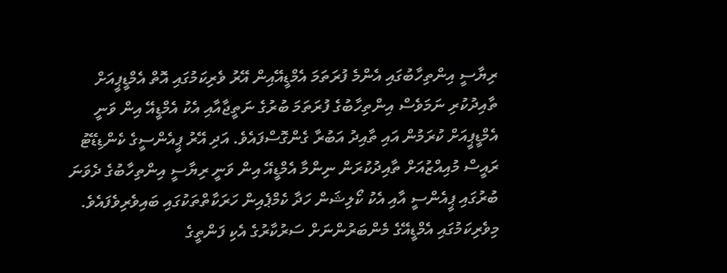ރިޔާސީ އިންތިހާބުގައި އެންމެ ފުރަތަމަ އެމްޑީއޭއިން އޭރު ވެރިކަމުގައި އޮތް އެމްޑީޕީއަށް ތާއިދުކުރި ނަމަވެސް އިންތިހާބުގެ ފުރަތަމަ ބުރުގެ ނަތީޖާއާއި އެކު އެމްޑީއޭ އިން ވަނީ އެމްޑީޕީއަށް ކުރަމުން އައި ތާއިދު އަބުރާ ގެންގޮސްފައެވެ. އަދި އޭރު ޕީއެންސީގެ ކެންޑިޑޭޓު ރައީސް މުއިއްޒުއަށް ތާއިދުކުރަން ނިންމާ އެމްޑީއޭ އިން ވަނީ ރިޔާސީ އިންތިހާބުގެ ދެވަނަ ބުރުގައި ޕީއެންސީ އާއި އެކު ކޯލިޝަން ހަދާ ކެމްޕެއިން ހަރަކާތްތަކުގައި ބައިވެރިވެފައެވެ.
މިވެރިކަމުގައި އެމްޑީއޭގެ މެންބަރުންނަށް ސަރުކާރުގެ އެކި ފަންތީގެ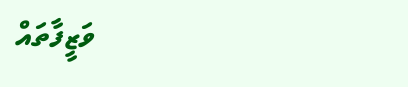ވަޒީފާތައް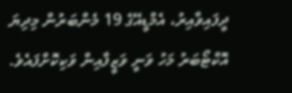ދީފައިވާއިރު، އެމްޑީއޭގެ 19 މެންބަރުން މިދިޔަ އޮކްޓޯބަރު މަހު ވަނީ ވަޒީފާއިން ވަކިކޮށްފައެވެ.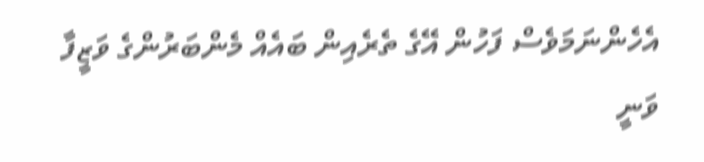އެހެންނަމަވެސް ފަހުން އޭގެ ތެރެއިން ބައެއް މެންބަރުންގެ ވަޒީފާ ވަނީ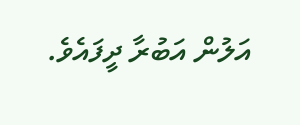އަލުން އަބުރާ ދީފައެވެ.